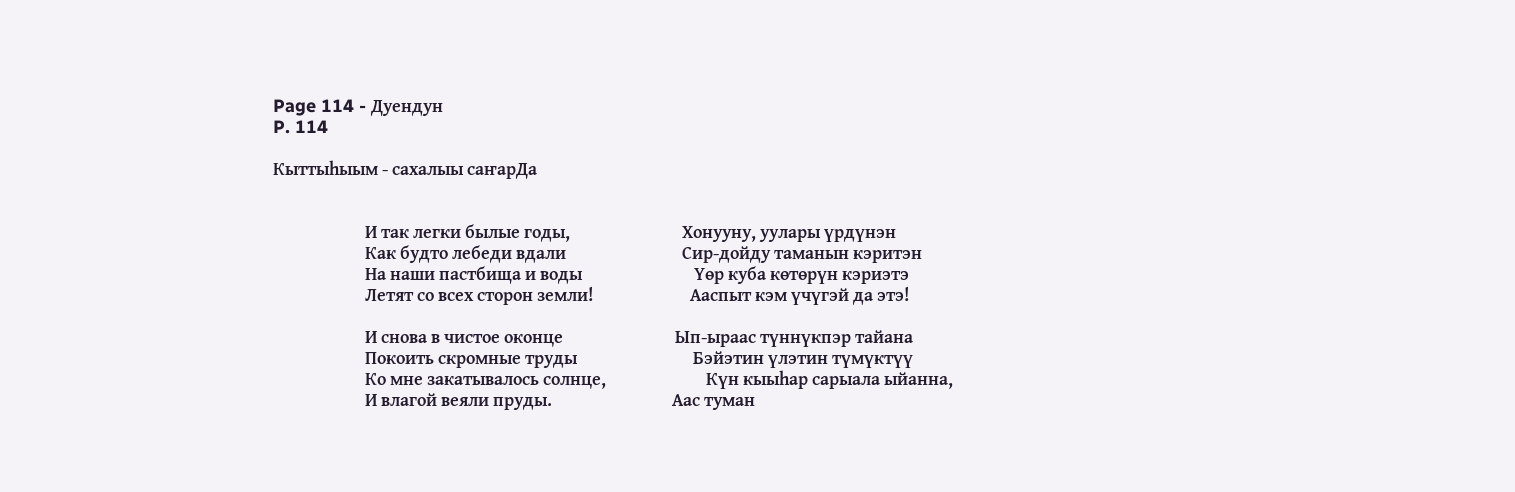Page 114 - Дуендун
P. 114

Кыттыһыым - сахалыы саҥарДа


                       И так легки былые годы,                            Хонууну, уулары үрдүнэн
                       Как будто лебеди вдали                             Сир-дойду таманын кэритэн
                       На наши пастбища и воды                            Үөр куба көтөрүн кэриэтэ
                       Летят со всех сторон земли!                        Ааспыт кэм үчүгэй да этэ!

                       И снова в чистое оконце                            Ып-ыраас түннүкпэр тайана
                       Покоить скромные труды                             Бэйэтин үлэтин түмүктүү
                       Ко мне закатывалось солнце,                         Күн кыыһар сарыала ыйанна,
                       И влагой веяли пруды.                              Аас туман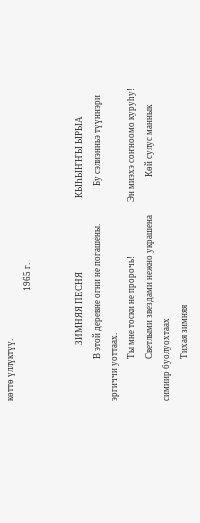көттө үллүктүү.
                                                       1965 г.


                            ЗИМНЯЯ ПЕСНЯ                                     КЫҺЫҤҤЫ ЫРЫА
                     В этой деревне огни не погашены.                   Бу сэлиэнньэ түүннэри эргиччи уоттаах.
                     Ты мне тоски не пророчь!                           Эн миэхэ соҥноомо куруһу!
                     Светлыми звездами нежно украшена                   Көй сулус маннык симиир буолуохтаах
                     Тихая зимняя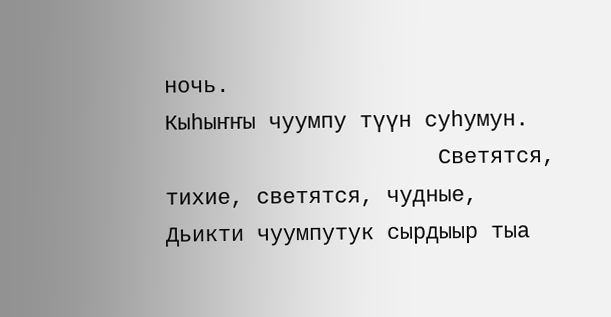ночь.                                 Кыһыҥҥы чуумпу түүн суһумун.
                     Светятся, тихие, светятся, чудные,                 Дьикти чуумпутук сырдыыр тыа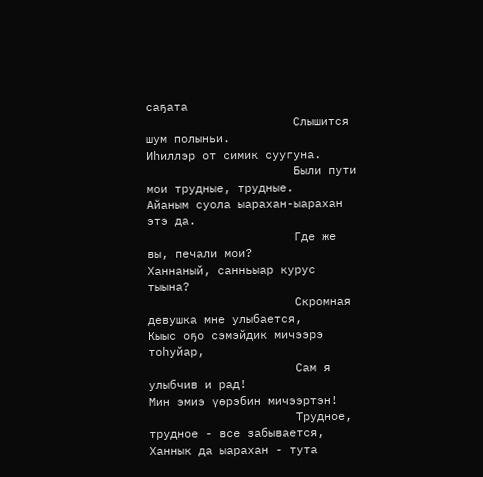саҕата
                     Слышится шум полыньи.                              Иһиллэр от симик суугуна.
                     Были пути мои трудные, трудные.                    Айаным суола ыарахан-ыарахан этэ да.
                     Где же вы, печали мои?                             Ханнаный, санньыар курус тыына?
                     Скромная девушка мне улыбается,                    Кыыс оҕо сэмэйдик мичээрэ тоһуйар,
                     Сам я улыбчив и рад!                               Мин эмиэ үөрэбин мичээртэн!
                     Трудное, трудное - все забывается,                 Ханнык да ыарахан - тута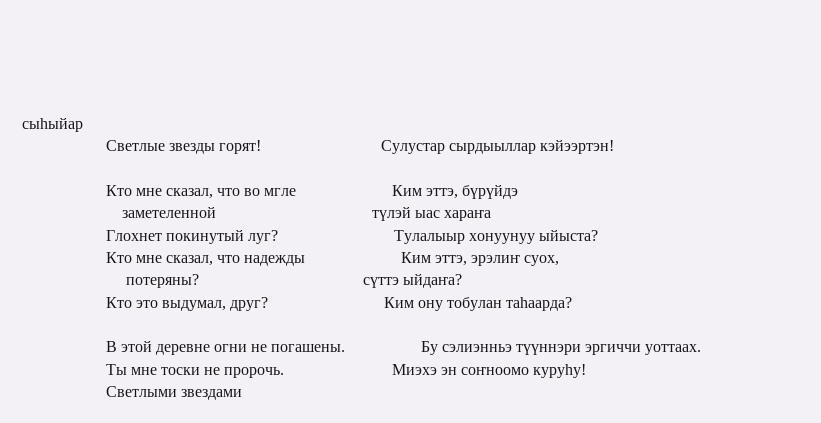сыһыйар
                     Светлые звезды горят!                              Сулустар сырдыыллар кэйээртэн!

                     Кто мне сказал, что во мгле                        Ким эттэ, бүрүйдэ
                         заметеленной                                       түлэй ыас хараҥа
                     Глохнет покинутый луг?                             Тулалыыр хонуунуу ыйыста?
                     Кто мне сказал, что надежды                        Ким эттэ, эрэлиҥ суох,
                          потеряны?                                         сүттэ ыйдаҥа?
                     Кто это выдумал, друг?                             Ким ону тобулан таһаарда?

                     В этой деревне огни не погашены.                   Бу сэлиэнньэ түүннэри эргиччи уоттаах.
                     Ты мне тоски не пророчь.                           Миэхэ эн соҥноомо куруһу!
                     Светлыми звездами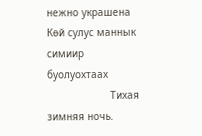нежно украшена                   Көй сулус маннык симиир буолуохтаах
                     Тихая зимняя ночь.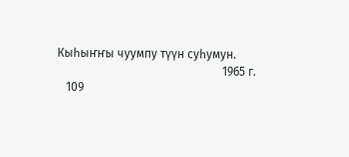Кыһыҥҥы чуумпу түүн суһумун.
                                                       1965 г.
   109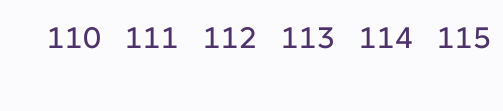110   111   112   113   114   115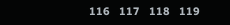116   117   118   119